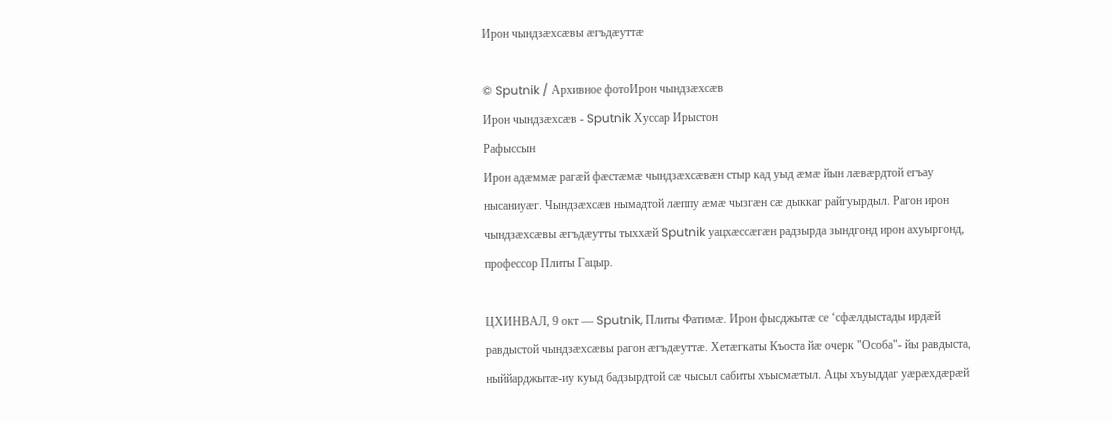Ирон чындзӕхсӕвы ӕгъдӕуттӕ

© Sputnik / Архивное фотоИрон чындзӕхсӕв
Ирон чындзӕхсӕв - Sputnik Хуссар Ирыстон
Рафыссын
Ирон адӕммӕ рагӕй фӕстӕмӕ чындзӕхсӕвӕн стыр кад уыд ӕмӕ йын лӕвӕрдтой егъау нысаниуӕг. Чындзӕхсӕв нымадтой лӕппу ӕмӕ чызгӕн сӕ дыккаг райгуырдыл. Рагон ирон чындзӕхсӕвы ӕгъдӕутты тыххӕй Sputnik уацхӕссӕгӕн радзырда зындгонд ирон ахуыргонд, профессор Плиты Гацыр.

ЦХИНВАЛ, 9 окт — Sputnik, Плиты Фатимӕ. Ирон фысджытӕ се ‘сфӕлдыстады ирдӕй равдыстой чындзӕхсӕвы рагон ӕгъдӕуттӕ. Хетӕгкаты Къоста йӕ очерк "Особа"- йы равдыста, ныййарджытӕ-иу куыд бадзырдтой сӕ чысыл сабиты хъысмӕтыл. Ацы хъуыддаг уӕрӕхдӕрӕй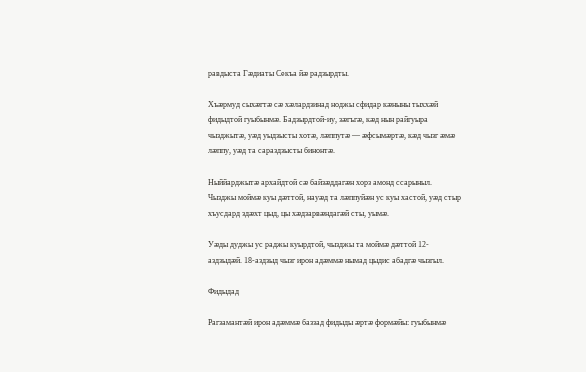равдыста Гӕдиаты Секъа йӕ радзырдты.

Хъӕрмуд сыхӕгтӕ сӕ хӕлардзинад ноджы сфидар кӕныны тыххӕй фидыдтой гуыбынмӕ. Бадзырдтой-иу, зӕгъгӕ, кӕд нын райгуыра чызджытӕ, уӕд уыдзысты хотӕ, лӕппутӕ — ӕфсымӕртӕ, кӕд чызг ӕмӕ лӕппу, уӕд та сараздзысты бинонтӕ.

Ныййарджытӕ архайдтой сӕ байзӕддагӕн хорз амонд ссарыныл. Чызджы моймӕ куы дӕттой, науӕд та лӕппуйӕн ус куы хастой, уӕд стыр хъусдард здӕхт цыд, цы хӕдзарвӕндагӕй сты, уымӕ.

Уӕды дуджы ус раджы куырдтой, чызджы та моймӕ дӕттой 12-аздзыдӕй. 18-аздзыд чызг ирон адӕммӕ нымад цыдис абадгӕ чызгыл.

Фидыдад

Рагзамантӕй ирон адӕммӕ баззад фидыды ӕртӕ формӕйы: гуыбынмӕ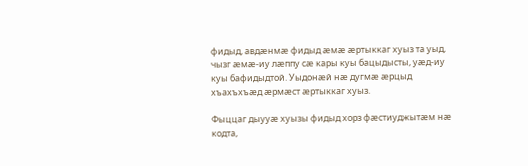фидыд, авдӕнмӕ фидыд ӕмӕ ӕртыккаг хуыз та уыд, чызг ӕмӕ-иу лӕппу сӕ кары куы бацыдысты, уӕд-иу куы бафидыдтой. Уыдонӕй нӕ дугмӕ ӕрцыд хъахъхъӕд ӕрмӕст ӕртыккаг хуыз.

Фыццаг дыууӕ хуызы фидыд хорз фӕстиуджытӕм нӕ кодта,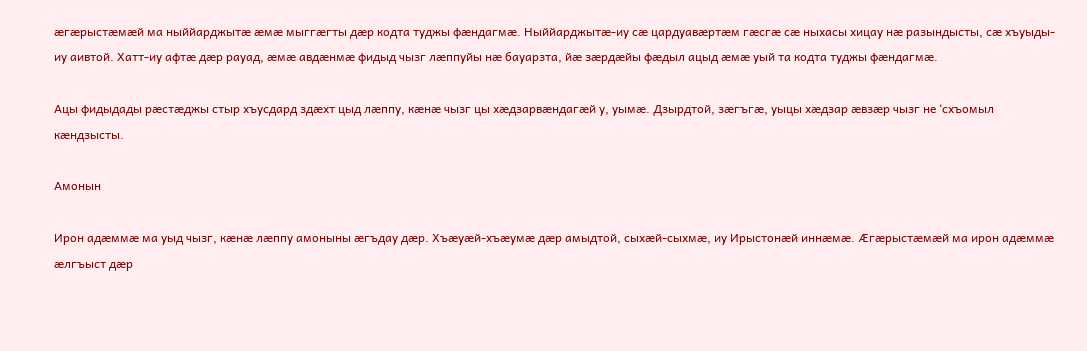ӕгӕрыстӕмӕй ма ныййарджытӕ ӕмӕ мыггӕгты дӕр кодта туджы фӕндагмӕ. Ныййарджытӕ-иу сӕ цардуавӕртӕм гӕсгӕ сӕ ныхасы хицау нӕ разындысты, сӕ хъуыды-иу аивтой. Хатт-иу афтӕ дӕр рауад, ӕмӕ авдӕнмӕ фидыд чызг лӕппуйы нӕ бауарзта, йӕ зӕрдӕйы фӕдыл ацыд ӕмӕ уый та кодта туджы фӕндагмӕ.

Ацы фидыдады рӕстӕджы стыр хъусдард здӕхт цыд лӕппу, кӕнӕ чызг цы хӕдзарвӕндагӕй у, уымӕ. Дзырдтой, зӕгъгӕ, уыцы хӕдзар ӕвзӕр чызг не ‘схъомыл кӕндзысты.

Амонын

Ирон адӕммӕ ма уыд чызг, кӕнӕ лӕппу амоныны ӕгъдау дӕр. Хъӕуӕй-хъӕумӕ дӕр амыдтой, сыхӕй-сыхмӕ, иу Ирыстонӕй иннӕмӕ. Ӕгӕрыстӕмӕй ма ирон адӕммӕ ӕлгъыст дӕр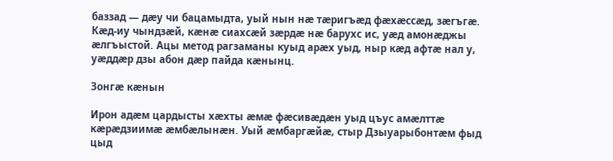баззад — дӕу чи бацамыдта, уый нын нӕ тӕригъӕд фӕхӕссӕд, зӕгъгӕ. Кӕд-иу чындзӕй, кӕнӕ сиахсӕй зӕрдӕ нӕ барухс ис, уӕд амонӕджы ӕлгъыстой. Ацы метод рагзаманы куыд арӕх уыд, ныр кӕд афтӕ нал у, уӕддӕр дзы абон дӕр пайда кӕнынц.

Зонгӕ кӕнын

Ирон адӕм цардысты хӕхты ӕмӕ фӕсивӕдӕн уыд цъус амӕлттӕ кӕрӕдзиимӕ ӕмбӕлынӕн. Уый ӕмбаргӕйӕ, стыр Дзыуарыбонтӕм фыд цыд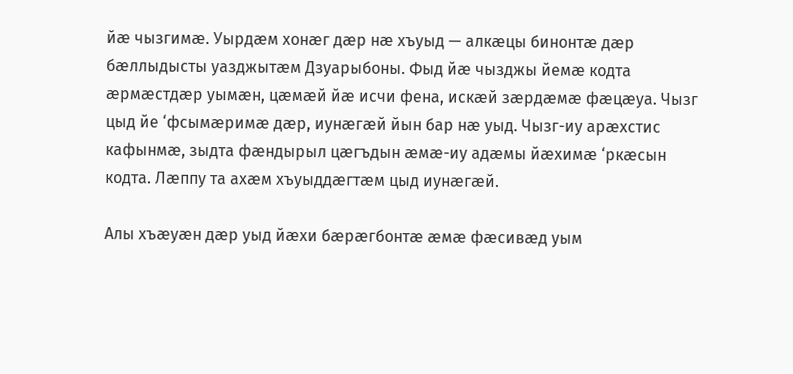йӕ чызгимӕ. Уырдӕм хонӕг дӕр нӕ хъуыд — алкӕцы бинонтӕ дӕр бӕллыдысты уазджытӕм Дзуарыбоны. Фыд йӕ чызджы йемӕ кодта ӕрмӕстдӕр уымӕн, цӕмӕй йӕ исчи фена, искӕй зӕрдӕмӕ фӕцӕуа. Чызг цыд йе ‘фсымӕримӕ дӕр, иунӕгӕй йын бар нӕ уыд. Чызг-иу арӕхстис кафынмӕ, зыдта фӕндырыл цӕгъдын ӕмӕ-иу адӕмы йӕхимӕ ‘ркӕсын кодта. Лӕппу та ахӕм хъуыддӕгтӕм цыд иунӕгӕй.

Алы хъӕуӕн дӕр уыд йӕхи бӕрӕгбонтӕ ӕмӕ фӕсивӕд уым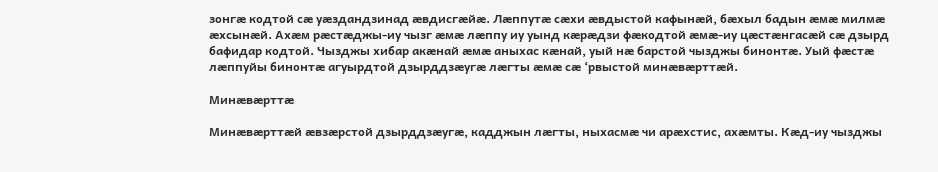зонгӕ кодтой сӕ уӕздандзинад ӕвдисгӕйӕ. Лӕппутӕ сӕхи ӕвдыстой кафынӕй, бӕхыл бадын ӕмӕ милмӕ ӕхсынӕй. Ахӕм рӕстӕджы-иу чызг ӕмӕ лӕппу иу уынд кӕрӕдзи фӕкодтой ӕмӕ-иу цӕстӕнгасӕй сӕ дзырд бафидар кодтой. Чызджы хибар акӕнай ӕмӕ аныхас кӕнай, уый нӕ барстой чызджы бинонтӕ. Уый фӕстӕ лӕппуйы бинонтӕ агуырдтой дзырддзӕугӕ лӕгты ӕмӕ сӕ ‘рвыстой минӕвӕрттӕй.

Минӕвӕрттӕ

Минӕвӕрттӕй ӕвзӕрстой дзырддзӕугӕ, кадджын лӕгты, ныхасмӕ чи арӕхстис, ахӕмты. Кӕд-иу чызджы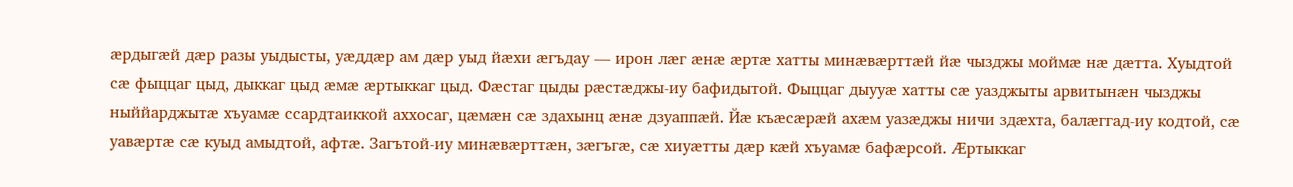ӕрдыгӕй дӕр разы уыдысты, уӕддӕр ам дӕр уыд йӕхи ӕгъдау — ирон лӕг ӕнӕ ӕртӕ хатты минӕвӕрттӕй йӕ чызджы моймӕ нӕ дӕтта. Хуыдтой сӕ фыццаг цыд, дыккаг цыд ӕмӕ ӕртыккаг цыд. Фӕстаг цыды рӕстӕджы-иу бафидытой. Фыццаг дыууӕ хатты сӕ уазджыты арвитынӕн чызджы ныййарджытӕ хъуамӕ ссардтаиккой аххосаг, цӕмӕн сӕ здахынц ӕнӕ дзуаппӕй. Йӕ къӕсӕрӕй ахӕм уазӕджы ничи здӕхта, балӕггад-иу кодтой, сӕ уавӕртӕ сӕ куыд амыдтой, афтӕ. Загътой-иу минӕвӕрттӕн, зӕгъгӕ, сӕ хиуӕтты дӕр кӕй хъуамӕ бафӕрсой. Ӕртыккаг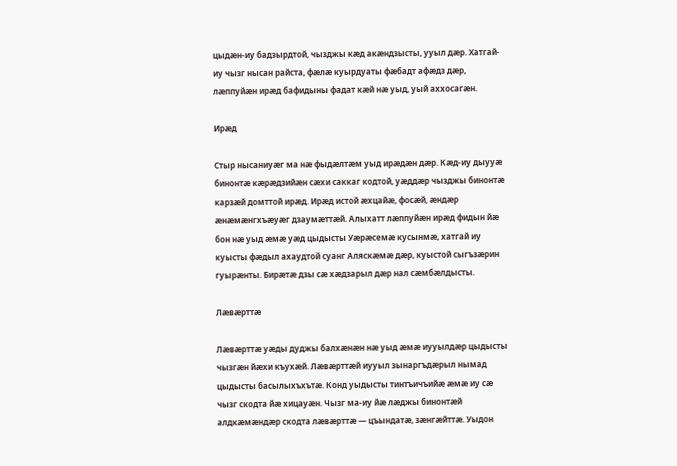цыдӕн-иу бадзырдтой, чызджы кӕд акӕндзысты, ууыл дӕр. Хатгай-иу чызг нысан райста, фӕлӕ куырдуаты фӕбадт афӕдз дӕр, лӕппуйӕн ирӕд бафидыны фадат кӕй нӕ уыд, уый аххосагӕн.

Ирӕд

Стыр нысаниуӕг ма нӕ фыдӕлтӕм уыд ирӕдӕн дӕр. Кӕд-иу дыууӕ бинонтӕ кӕрӕдзийӕн сӕхи саккаг кодтой, уӕддӕр чызджы бинонтӕ карзӕй домттой ирӕд. Ирӕд истой ӕхцайӕ, фосӕй, ӕндӕр ӕнӕмӕнгхъӕуӕг дзаумӕттӕй. Алыхатт лӕппуйӕн ирӕд фидын йӕ бон нӕ уыд ӕмӕ уӕд цыдысты Уӕрӕсемӕ кусынмӕ, хатгай иу куысты фӕдыл ахаудтой суанг Аляскӕмӕ дӕр, куыстой сыгъзӕрин гуырӕнты. Бирӕтӕ дзы сӕ хӕдзарыл дӕр нал сӕмбӕлдысты.

Лӕвӕрттӕ

Лӕвӕрттӕ уӕды дуджы балхӕнӕн нӕ уыд ӕмӕ иууылдӕр цыдысты чызгӕн йӕхи къухӕй. Лӕвӕрттӕй иууыл зынаргъдӕрыл нымад цыдысты басылыхъхътӕ. Конд уыдысты тинтъичъийӕ ӕмӕ иу сӕ чызг скодта йӕ хицауӕн. Чызг ма-иу йӕ лӕджы бинонтӕй алдкӕмӕндӕр скодта лӕвӕрттӕ — цъындатӕ, зӕнгӕйттӕ. Уыдон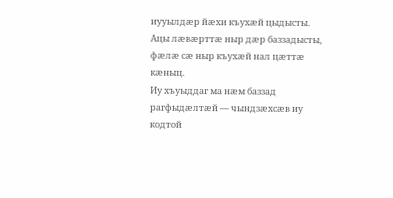иууылдӕр йӕхи къухӕй цыдысты. Ацы лӕвӕрттӕ ныр дӕр баззадысты, фӕлӕ сӕ ныр къухӕй нал цӕттӕ кӕныц.
Иу хъуыддаг ма нӕм баззад рагфыдӕлтӕй — чындзӕхсӕв иу кодтой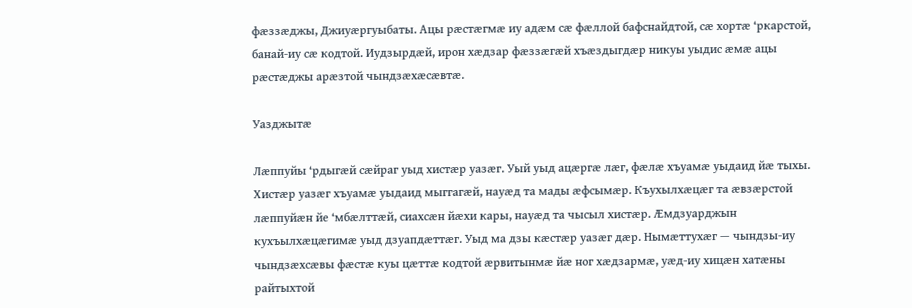фӕззӕджы, Джиуӕргуыбаты. Ацы рӕстӕгмӕ иу адӕм сӕ фӕллой бафснайдтой, сӕ хортӕ ‘ркарстой, банай-иу сӕ кодтой. Иудзырдӕй, ирон хӕдзар фӕззӕгӕй хъӕздыгдӕр никуы уыдис ӕмӕ ацы рӕстӕджы арӕзтой чындзӕхӕсӕвтӕ.

Уазджытӕ

Лӕппуйы ‘рдыгӕй сӕйраг уыд хистӕр уазӕг. Уый уыд ацӕргӕ лӕг, фӕлӕ хъуамӕ уыдаид йӕ тыхы. Хистӕр уазӕг хъуамӕ уыдаид мыггагӕй, науӕд та мады ӕфсымӕр. Къухылхӕцӕг та ӕвзӕрстой лӕппуйӕн йе ‘мбӕлттӕй, сиахсӕн йӕхи кары, науӕд та чысыл хистӕр. Æмдзуарджын кухъылхӕцӕгимӕ уыд дзуапдӕттӕг. Уыд ма дзы кӕстӕр уазӕг дӕр. Нымӕттухӕг — чындзы-иу чындзӕхсӕвы фӕстӕ куы цӕттӕ кодтой ӕрвитынмӕ йӕ ног хӕдзармӕ, уӕд-иу хицӕн хатӕны райтыхтой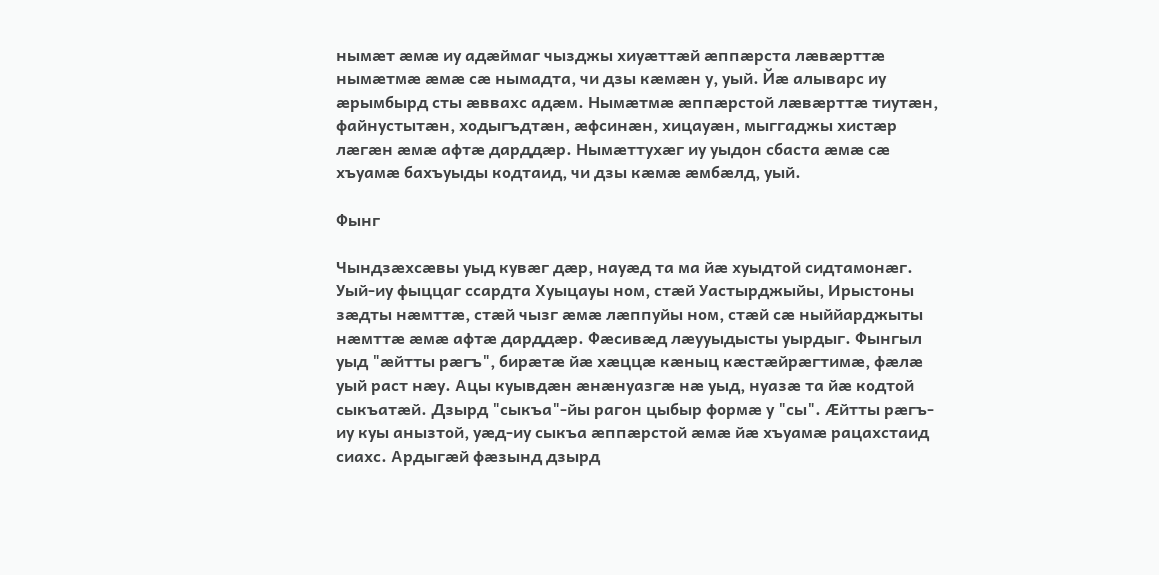нымӕт ӕмӕ иу адӕймаг чызджы хиуӕттӕй ӕппӕрста лӕвӕрттӕ нымӕтмӕ ӕмӕ сӕ нымадта, чи дзы кӕмӕн у, уый. Йӕ алыварс иу ӕрымбырд сты ӕввахс адӕм. Нымӕтмӕ ӕппӕрстой лӕвӕрттӕ тиутӕн, файнустытӕн, ходыгъдтӕн, ӕфсинӕн, хицауӕн, мыггаджы хистӕр лӕгӕн ӕмӕ афтӕ дарддӕр. Нымӕттухӕг иу уыдон сбаста ӕмӕ сӕ хъуамӕ бахъуыды кодтаид, чи дзы кӕмӕ ӕмбӕлд, уый.

Фынг

Чындзӕхсӕвы уыд кувӕг дӕр, науӕд та ма йӕ хуыдтой сидтамонӕг. Уый-иу фыццаг ссардта Хуыцауы ном, стӕй Уастырджыйы, Ирыстоны зӕдты нӕмттӕ, стӕй чызг ӕмӕ лӕппуйы ном, стӕй сӕ ныййарджыты нӕмттӕ ӕмӕ афтӕ дарддӕр. Фӕсивӕд лӕууыдысты уырдыг. Фынгыл уыд "ӕйтты рӕгъ", бирӕтӕ йӕ хӕццӕ кӕныц кӕстӕйрӕгтимӕ, фӕлӕ уый раст нӕу. Ацы куывдӕн ӕнӕнуазгӕ нӕ уыд, нуазӕ та йӕ кодтой сыкъатӕй. Дзырд "сыкъа"-йы рагон цыбыр формӕ у "сы". Ӕйтты рӕгъ-иу куы анызтой, уӕд-иу сыкъа ӕппӕрстой ӕмӕ йӕ хъуамӕ рацахстаид сиахс. Ардыгӕй фӕзынд дзырд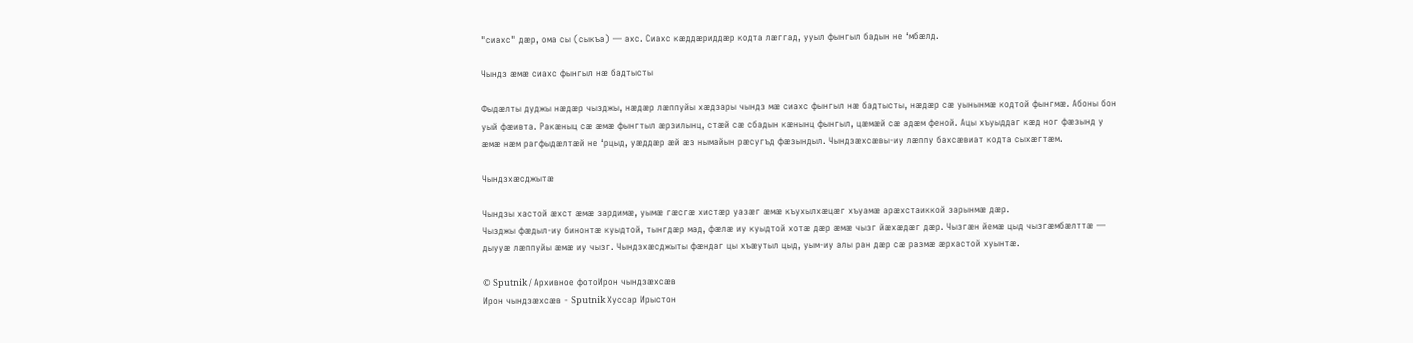"сиахс" дӕр, ома сы (сыкъа) — ахс. Сиахс кӕддӕриддӕр кодта лӕггад, ууыл фынгыл бадын не ‘мбӕлд.

Чындз ӕмӕ сиахс фынгыл нӕ бадтысты

Фыдӕлты дуджы нӕдӕр чызджы, нӕдӕр лӕппуйы хӕдзары чындз мӕ сиахс фынгыл нӕ бадтысты, нӕдӕр сӕ уынынмӕ кодтой фынгмӕ. Абоны бон уый фӕивта. Ракӕныц сӕ ӕмӕ фынгтыл ӕрзилынц, стӕй сӕ сбадын кӕнынц фынгыл, цӕмӕй сӕ адӕм феной. Ацы хъуыддаг кӕд ног фӕзынд у ӕмӕ нӕм рагфыдӕлтӕй не ‘рцыд, уӕддӕр ӕй ӕз нымайын рӕсугъд фӕзындыл. Чындзӕхсӕвы-иу лӕппу бахсӕвиат кодта сыхӕгтӕм.

Чындзхӕсджытӕ

Чындзы хастой ӕхст ӕмӕ зардимӕ, уымӕ гӕсгӕ хистӕр уазӕг ӕмӕ къухылхӕцӕг хъуамӕ арӕхстаиккой зарынмӕ дӕр.
Чызджы фӕдыл-иу бинонтӕ куыдтой, тынгдӕр мад, фӕлӕ иу куыдтой хотӕ дӕр ӕмӕ чызг йӕхӕдӕг дӕр. Чызгӕн йемӕ цыд чызгӕмбӕлттӕ — дыууӕ лӕппуйы ӕмӕ иу чызг. Чындзхӕсджыты фӕндаг цы хъӕутыл цыд, уым-иу алы ран дӕр сӕ размӕ ӕрхастой хуынтӕ.

© Sputnik / Архивное фотоИрон чындзӕхсӕв
Ирон чындзӕхсӕв - Sputnik Хуссар Ирыстон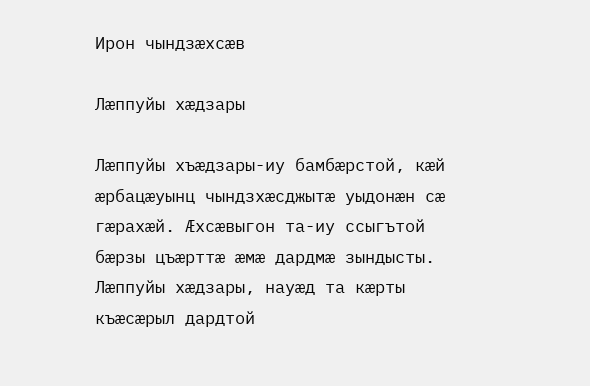Ирон чындзӕхсӕв

Лӕппуйы хӕдзары

Лӕппуйы хъӕдзары-иу бамбӕрстой, кӕй ӕрбацӕуынц чындзхӕсджытӕ уыдонӕн сӕ гӕрахӕй. Ӕхсӕвыгон та-иу ссыгътой бӕрзы цъӕрттӕ ӕмӕ дардмӕ зындысты. Лӕппуйы хӕдзары, науӕд та кӕрты къӕсӕрыл дардтой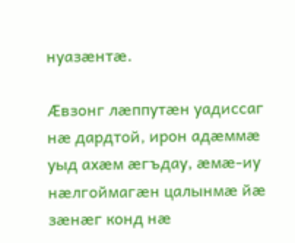нуазӕнтӕ.

Ӕвзонг лӕппутӕн уадиссаг нӕ дардтой, ирон адӕммӕ уыд ахӕм ӕгъдау, ӕмӕ-иу нӕлгоймагӕн цалынмӕ йӕ зӕнӕг конд нӕ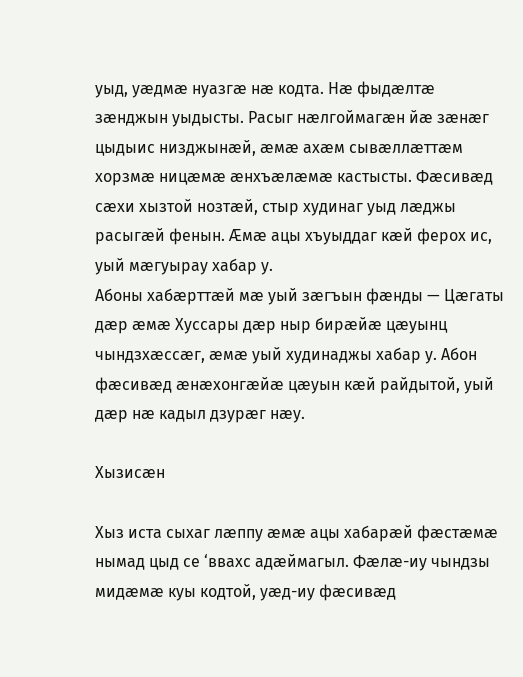уыд, уӕдмӕ нуазгӕ нӕ кодта. Нӕ фыдӕлтӕ зӕнджын уыдысты. Расыг нӕлгоймагӕн йӕ зӕнӕг цыдыис низджынӕй, ӕмӕ ахӕм сывӕллӕттӕм хорзмӕ ницӕмӕ ӕнхъӕлӕмӕ кастысты. Фӕсивӕд сӕхи хызтой нозтӕй, стыр худинаг уыд лӕджы расыгӕй фенын. Æмӕ ацы хъуыддаг кӕй ферох ис, уый мӕгуырау хабар у.
Абоны хабӕрттӕй мӕ уый зӕгъын фӕнды — Цӕгаты дӕр ӕмӕ Хуссары дӕр ныр бирӕйӕ цӕуынц чындзхӕссӕг, ӕмӕ уый худинаджы хабар у. Абон фӕсивӕд ӕнӕхонгӕйӕ цӕуын кӕй райдытой, уый дӕр нӕ кадыл дзурӕг нӕу.

Хызисӕн

Хыз иста сыхаг лӕппу ӕмӕ ацы хабарӕй фӕстӕмӕ нымад цыд се ‘ввахс адӕймагыл. Фӕлӕ-иу чындзы мидӕмӕ куы кодтой, уӕд-иу фӕсивӕд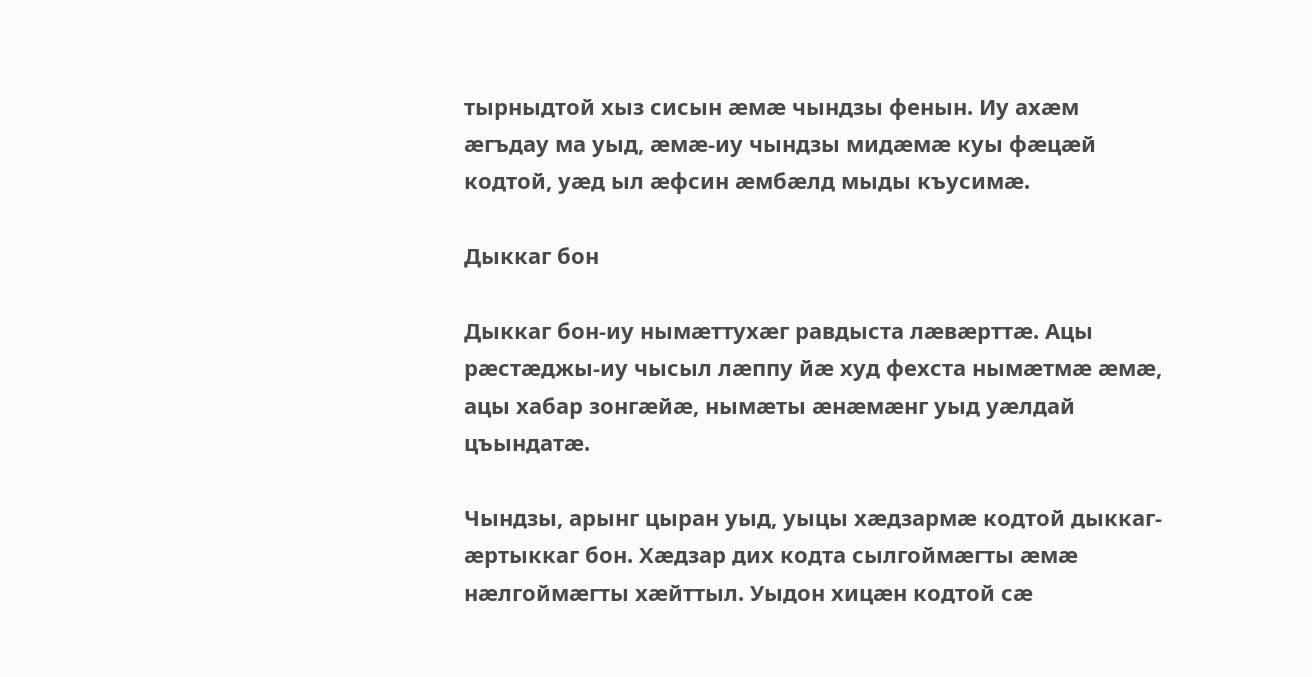тырныдтой хыз сисын ӕмӕ чындзы фенын. Иу ахӕм ӕгъдау ма уыд, ӕмӕ-иу чындзы мидӕмӕ куы фӕцӕй кодтой, уӕд ыл ӕфсин ӕмбӕлд мыды къусимӕ.

Дыккаг бон

Дыккаг бон-иу нымӕттухӕг равдыста лӕвӕрттӕ. Ацы рӕстӕджы-иу чысыл лӕппу йӕ худ фехста нымӕтмӕ ӕмӕ, ацы хабар зонгӕйӕ, нымӕты ӕнӕмӕнг уыд уӕлдай цъындатӕ.

Чындзы, арынг цыран уыд, уыцы хӕдзармӕ кодтой дыккаг-ӕртыккаг бон. Хӕдзар дих кодта сылгоймӕгты ӕмӕ нӕлгоймӕгты хӕйттыл. Уыдон хицӕн кодтой сӕ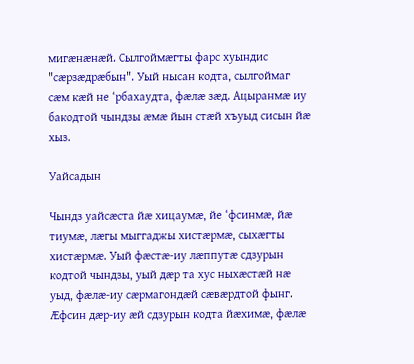мигӕнӕнӕй. Сылгоймӕгты фарс хуындис "сӕрзӕдрӕбын". Уый нысан кодта, сылгоймаг сӕм кӕй не ‘рбахаудта, фӕлӕ зӕд. Ацыранмӕ иу бакодтой чындзы ӕмӕ йын стӕй хъуыд сисын йӕ хыз.

Уайсадын

Чындз уайсӕста йӕ хицаумӕ, йе ‘фсинмӕ, йӕ тиумӕ, лӕгы мыггаджы хистӕрмӕ, сыхӕгты хистӕрмӕ. Уый фӕстӕ-иу лӕппутӕ сдзурын кодтой чындзы, уый дӕр та хус ныхӕстӕй нӕ уыд, фӕлӕ-иу сӕрмагондӕй сӕвӕрдтой фынг. Æфсин дӕр-иу ӕй сдзурын кодта йӕхимӕ, фӕлӕ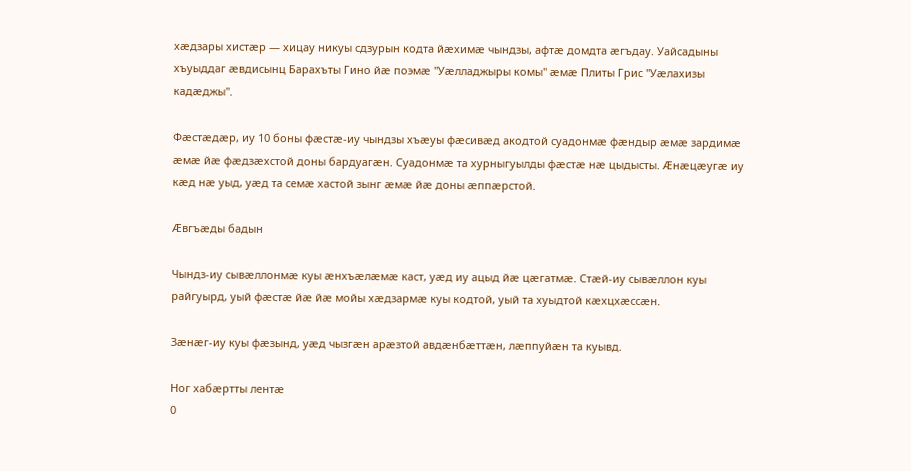хӕдзары хистӕр — хицау никуы сдзурын кодта йӕхимӕ чындзы, афтӕ домдта ӕгъдау. Уайсадыны хъуыддаг ӕвдисынц Барахъты Гино йӕ поэмӕ "Уӕлладжыры комы" ӕмӕ Плиты Грис "Уӕлахизы кадӕджы".

Фӕстӕдӕр, иу 10 боны фӕстӕ-иу чындзы хъӕуы фӕсивӕд акодтой суадонмӕ фӕндыр ӕмӕ зардимӕ ӕмӕ йӕ фӕдзӕхстой доны бардуагӕн. Суадонмӕ та хурныгуылды фӕстӕ нӕ цыдысты. Ӕнӕцӕугӕ иу кӕд нӕ уыд, уӕд та семӕ хастой зынг ӕмӕ йӕ доны ӕппӕрстой.

Ӕвгъӕды бадын

Чындз-иу сывӕллонмӕ куы ӕнхъӕлӕмӕ каст, уӕд иу ацыд йӕ цӕгатмӕ. Стӕй-иу сывӕллон куы райгуырд, уый фӕстӕ йӕ йӕ мойы хӕдзармӕ куы кодтой, уый та хуыдтой кӕхцхӕссӕн.

Зӕнӕг-иу куы фӕзынд, уӕд чызгӕн арӕзтой авдӕнбӕттӕн, лӕппуйӕн та куывд.

Ног хабӕртты лентӕ
0